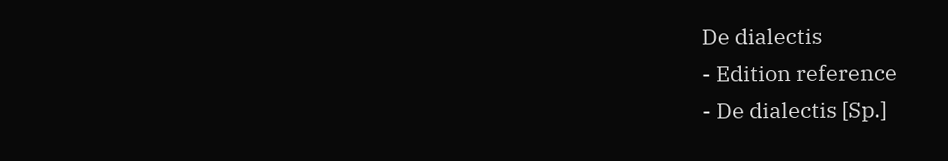De dialectis
- Edition reference
- De dialectis [Sp.]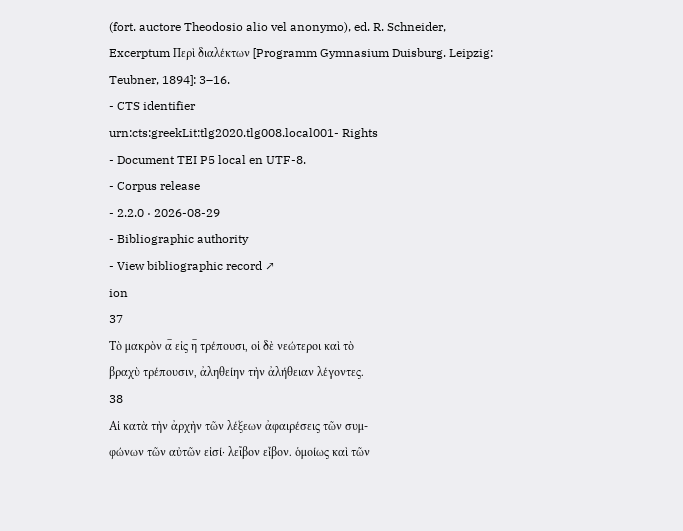(fort. auctore Theodosio alio vel anonymo), ed. R. Schneider, Excerptum Περὶ διαλέκτων [Programm Gymnasium Duisburg. Leipzig: Teubner, 1894]: 3–16.
- CTS identifier
urn:cts:greekLit:tlg2020.tlg008.local001- Rights
- Document TEI P5 local en UTF-8.
- Corpus release
- 2.2.0 · 2026-08-29
- Bibliographic authority
- View bibliographic record ↗
ion
37
Τὸ μακρὸν α̅ εἰς η̅ τρέπουσι, οἱ δὲ νεώτεροι καὶ τὸ
βραχὺ τρέπουσιν, ἀληθείην τὴν ἀλήθειαν λέγοντες.
38
Αἱ κατὰ τὴν ἀρχὴν τῶν λέξεων ἀφαιρέσεις τῶν συμ-
φώνων τῶν αὐτῶν εἰσί· λεῖβον εἶβον. ὁμοίως καὶ τῶν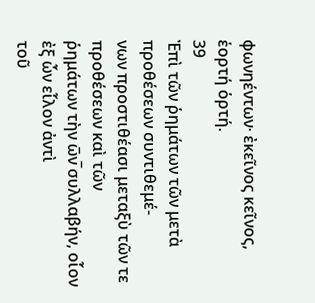φωνηέντων· ἐκεῖνος κεῖνος, ἑορτή ὁρτή.
39
Ἐπὶ τῶν ῥημάτων τῶν μετὰ προθέσεων συντιθεμέ-
νων προστιθέασι μεταξὺ τῶν τε προθέσεων καὶ τῶν
ῥημάτων τὴν ω̅ν̅ συλλαβήν, οἷον ἐξ ὦν εἷλον ἀντὶ
τοῦ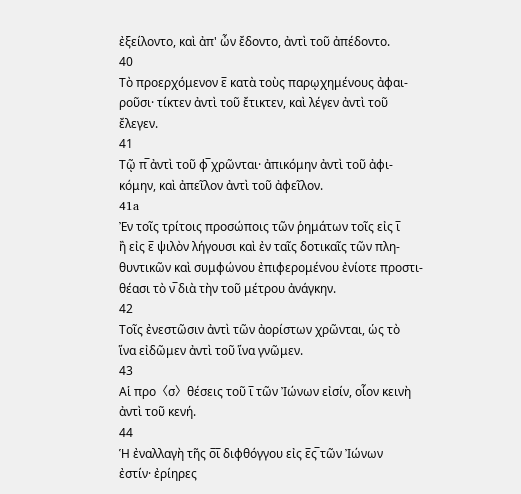ἐξείλοντο, καὶ ἀπ' ὦν ἔδοντο, ἀντὶ τοῦ ἀπέδοντο.
40
Τὸ προερχόμενον ε̅ κατὰ τοὺς παρῳχημένους ἀφαι-
ροῦσι· τίκτεν ἀντὶ τοῦ ἔτικτεν, καὶ λέγεν ἀντὶ τοῦ
ἔλεγεν.
41
Τῷ π̅ ἀντὶ τοῦ φ̅ χρῶνται· ἀπικόμην ἀντὶ τοῦ ἀφι-
κόμην, καὶ ἀπεῖλον ἀντὶ τοῦ ἀφεῖλον.
41a
Ἐν τοῖς τρίτοις προσώποις τῶν ῥημάτων τοῖς εἰς ι̅
ἢ εἰς ε̅ ψιλὸν λήγουσι καὶ ἐν ταῖς δοτικαῖς τῶν πλη-
θυντικῶν καὶ συμφώνου ἐπιφερομένου ἐνίοτε προστι-
θέασι τὸ ν̅ διὰ τὴν τοῦ μέτρου ἀνάγκην.
42
Τοῖς ἐνεστῶσιν ἀντὶ τῶν ἀορίστων χρῶνται, ὡς τὸ
ἵνα εἰδῶμεν ἀντὶ τοῦ ἵνα γνῶμεν.
43
Αἱ προ〈σ〉θέσεις τοῦ ι̅ τῶν Ἰώνων εἰσίν, οἷον κεινὴ
ἀντὶ τοῦ κενή.
44
Ἡ ἐναλλαγὴ τῆς ο̅ι̅ διφθόγγου εἰς ε̅ς̅ τῶν Ἰώνων
ἐστίν· ἐρίηρες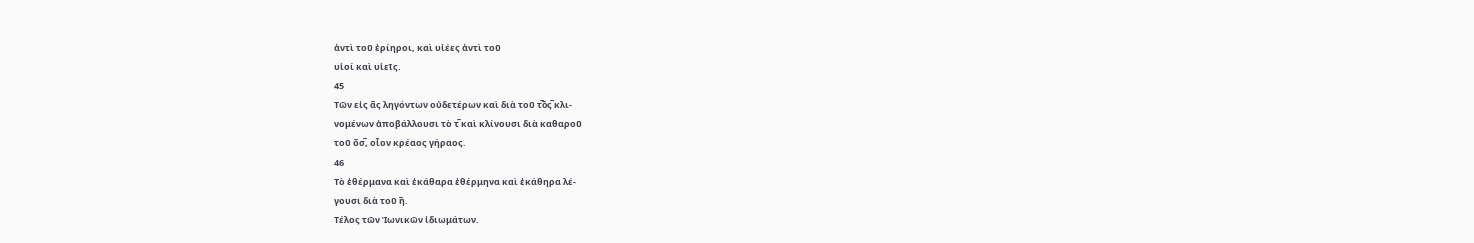ἀντὶ τοῦ ἐρίηροι, καὶ υἱέες ἀντὶ τοῦ
υἱοί καὶ υἱεῖς.
45
Τῶν εἰς α̅ς ληγόντων οὐδετέρων καὶ διὰ τοῦ τ̅ο̅ς̅ κλι-
νομένων ἀποβάλλουσι τὸ τ̅ καὶ κλίνουσι διὰ καθαροῦ
τοῦ ο̅σ̅, οἷον κρέαος γήραος.
46
Τὸ ἐθέρμανα καὶ ἐκάθαρα ἐθέρμηνα καὶ ἐκάθηρα λέ-
γουσι διὰ τοῦ η̅.
Τέλος τῶν Ἰωνικῶν ἰδιωμάτων.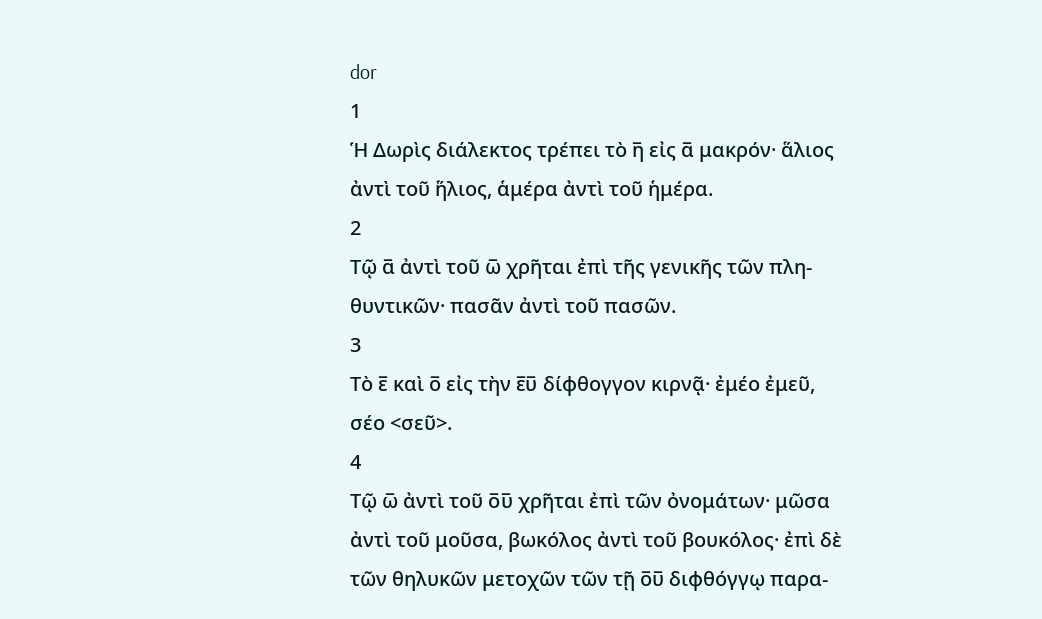dor
1
Ἡ Δωρὶς διάλεκτος τρέπει τὸ η̅ εἰς α̅ μακρόν· ἅλιος
ἀντὶ τοῦ ἥλιος, ἁμέρα ἀντὶ τοῦ ἡμέρα.
2
Τῷ α̅ ἀντὶ τοῦ ω̅ χρῆται ἐπὶ τῆς γενικῆς τῶν πλη-
θυντικῶν· πασᾶν ἀντὶ τοῦ πασῶν.
3
Τὸ ε̅ καὶ ο̅ εἰς τὴν ε̅υ̅ δίφθογγον κιρνᾷ· ἐμέο ἐμεῦ,
σέο <σεῦ>.
4
Τῷ ω̅ ἀντὶ τοῦ ο̅υ̅ χρῆται ἐπὶ τῶν ὀνομάτων· μῶσα
ἀντὶ τοῦ μοῦσα, βωκόλος ἀντὶ τοῦ βουκόλος· ἐπὶ δὲ
τῶν θηλυκῶν μετοχῶν τῶν τῇ ο̅υ̅ διφθόγγῳ παρα-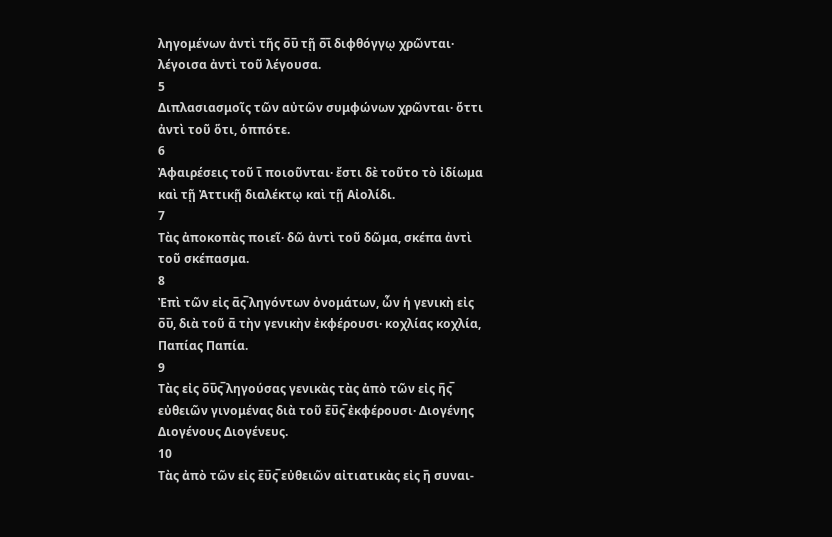ληγομένων ἀντὶ τῆς ο̅υ̅ τῇ ο̅ι̅ διφθόγγῳ χρῶνται·
λέγοισα ἀντὶ τοῦ λέγουσα.
5
Διπλασιασμοῖς τῶν αὐτῶν συμφώνων χρῶνται· ὅττι
ἀντὶ τοῦ ὅτι, ὁππότε.
6
Ἀφαιρέσεις τοῦ ι̅ ποιοῦνται· ἔστι δὲ τοῦτο τὸ ἰδίωμα
καὶ τῇ Ἀττικῇ διαλέκτῳ καὶ τῇ Αἰολίδι.
7
Τὰς ἀποκοπὰς ποιεῖ· δῶ ἀντὶ τοῦ δῶμα, σκέπα ἀντὶ
τοῦ σκέπασμα.
8
Ἐπὶ τῶν εἰς α̅ς̅ ληγόντων ὀνομάτων, ὧν ἡ γενικὴ εἰς
ο̅υ̅, διὰ τοῦ α̅ τὴν γενικὴν ἐκφέρουσι· κοχλίας κοχλία,
Παπίας Παπία.
9
Τὰς εἰς ο̅υ̅ς̅ ληγούσας γενικὰς τὰς ἀπὸ τῶν εἰς η̅ς̅
εὐθειῶν γινομένας διὰ τοῦ ε̅υ̅ς̅ ἐκφέρουσι· Διογένης
Διογένους Διογένευς.
10
Τὰς ἀπὸ τῶν εἰς ε̅υ̅ς̅ εὐθειῶν αἰτιατικὰς εἰς η̅ συναι-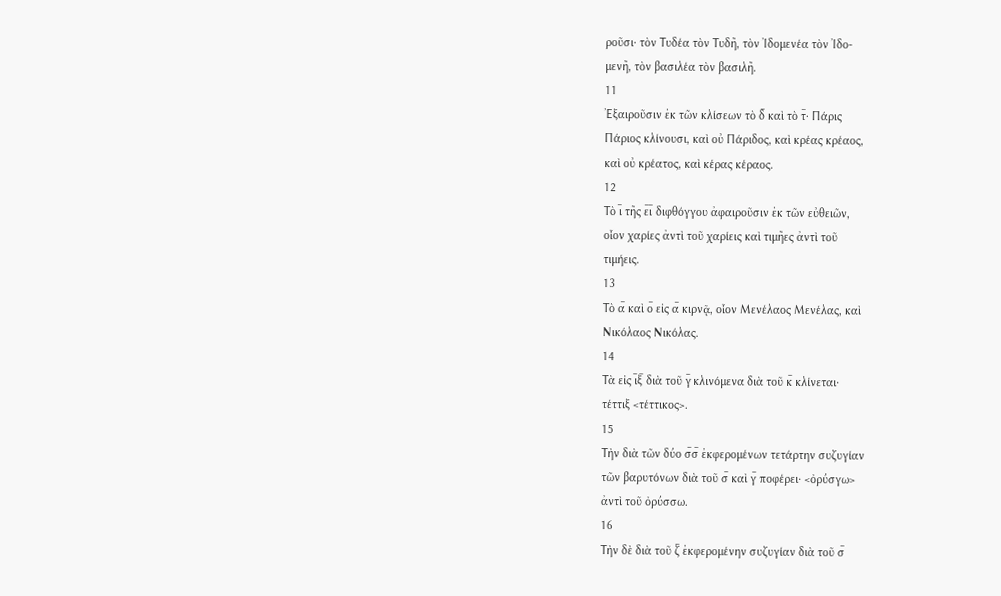ροῦσι· τὸν Τυδέα τὸν Τυδῆ, τὸν Ἰδομενέα τὸν Ἰδο-
μενῆ, τὸν βασιλέα τὸν βασιλῆ.
11
Ἐξαιροῦσιν ἐκ τῶν κλίσεων τὸ δ̅ καὶ τὸ τ̅· Πάρις
Πάριος κλίνουσι, καὶ οὐ Πάριδος, καὶ κρέας κρέαος,
καὶ οὐ κρέατος, καὶ κέρας κέραος.
12
Τὸ ι̅ τῆς ε̅ι̅ διφθόγγου ἀφαιροῦσιν ἐκ τῶν εὐθειῶν,
οἷον χαρίες ἀντὶ τοῦ χαρίεις καὶ τιμῆες ἀντὶ τοῦ
τιμήεις.
13
Τὸ α̅ καὶ ο̅ εἰς α̅ κιρνᾷ, οἷον Μενέλαος Μενέλας, καὶ
Νικόλαος Νικόλας.
14
Τὰ εἰς ι̅ξ̅ διὰ τοῦ γ̅ κλινόμενα διὰ τοῦ κ̅ κλίνεται·
τέττιξ <τέττικος>.
15
Τὴν διὰ τῶν δύο σ̅σ̅ ἐκφερομένων τετάρτην συζυγίαν
τῶν βαρυτόνων διὰ τοῦ σ̅ καὶ γ̅ ποφέρει· <ὀρύσγω>
ἀντὶ τοῦ ὀρύσσω.
16
Τὴν δὲ διὰ τοῦ ζ̅ ἐκφερομένην συζυγίαν διὰ τοῦ σ̅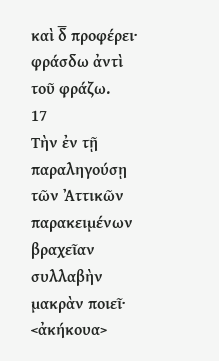καὶ δ̅ προφέρει· φράσδω ἀντὶ τοῦ φράζω.
17
Τὴν ἐν τῇ παραληγούσῃ τῶν Ἀττικῶν παρακειμένων
βραχεῖαν συλλαβὴν μακρὰν ποιεῖ· <ἀκήκουα>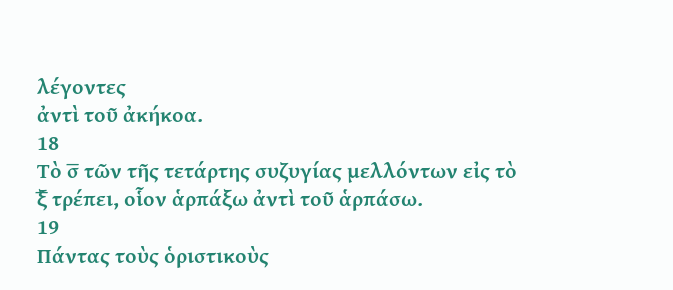λέγοντες
ἀντὶ τοῦ ἀκήκοα.
18
Τὸ σ̅ τῶν τῆς τετάρτης συζυγίας μελλόντων εἰς τὸ
ξ̅ τρέπει, οἷον ἁρπάξω ἀντὶ τοῦ ἁρπάσω.
19
Πάντας τοὺς ὁριστικοὺς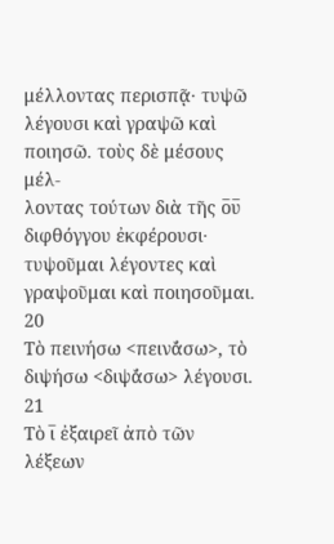μέλλοντας περισπᾷ· τυψῶ
λέγουσι καὶ γραψῶ καὶ ποιησῶ. τοὺς δὲ μέσους μέλ-
λοντας τούτων διὰ τῆς ο̅υ̅ διφθόγγου ἐκφέρουσι·
τυψοῦμαι λέγοντες καὶ γραψοῦμαι καὶ ποιησοῦμαι.
20
Τὸ πεινήσω <πεινά̆σω>, τὸ διψήσω <διψά̆σω> λέγουσι.
21
Τὸ ι̅ ἐξαιρεῖ ἀπὸ τῶν λέξεων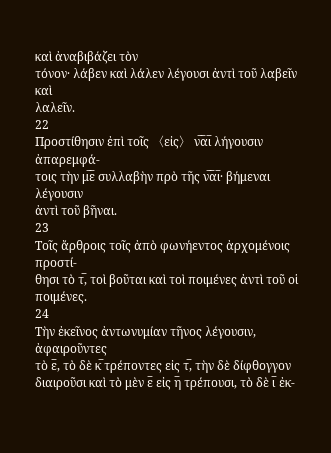καὶ ἀναβιβάζει τὸν
τόνον· λάβεν καὶ λάλεν λέγουσι ἀντὶ τοῦ λαβεῖν καὶ
λαλεῖν.
22
Προστίθησιν ἐπὶ τοῖς 〈εἰς〉 ν̅α̅ι̅ λήγουσιν ἀπαρεμφά-
τοις τὴν μ̅ε̅ συλλαβὴν πρὸ τῆς ν̅α̅ι̅· βήμεναι λέγουσιν
ἀντὶ τοῦ βῆναι.
23
Τοῖς ἄρθροις τοῖς ἀπὸ φωνήεντος ἀρχομένοις προστί-
θησι τὸ τ̅, τοὶ βοῦται καὶ τοὶ ποιμένες ἀντὶ τοῦ οἱ
ποιμένες.
24
Τὴν ἐκεῖνος ἀντωνυμίαν τῆνος λέγουσιν, ἀφαιροῦντες
τὸ ε̅, τὸ δὲ κ̅ τρέποντες εἰς τ̅, τὴν δὲ δίφθογγον
διαιροῦσι καὶ τὸ μὲν ε̅ εἰς η̅ τρέπουσι, τὸ δὲ ι̅ ἐκ-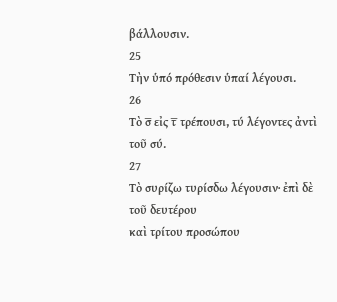βάλλουσιν.
25
Τὴν ὑπό πρόθεσιν ὑπαί λέγουσι.
26
Τὸ σ̅ εἰς τ̅ τρέπουσι, τύ λέγοντες ἀντὶ τοῦ σύ.
27
Τὸ συρίζω τυρίσδω λέγουσιν· ἐπὶ δὲ τοῦ δευτέρου
καὶ τρίτου προσώπου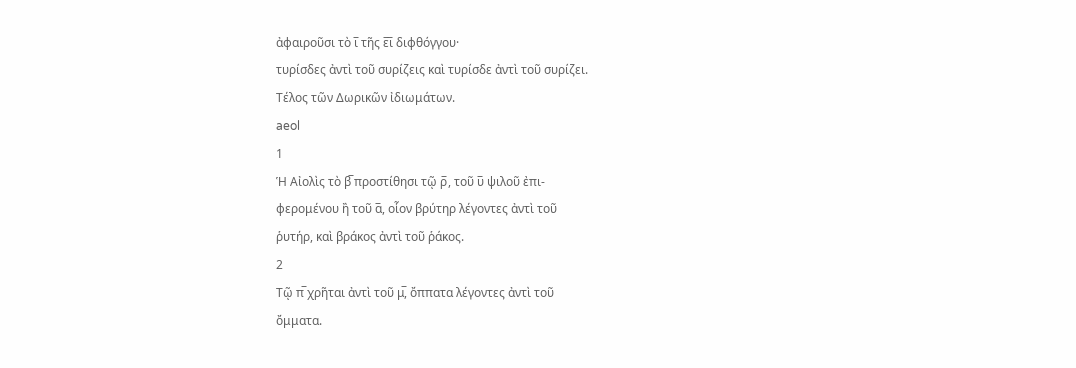ἀφαιροῦσι τὸ ι̅ τῆς ε̅ι̅ διφθόγγου·
τυρίσδες ἀντὶ τοῦ συρίζεις καὶ τυρίσδε ἀντὶ τοῦ συρίζει.
Τέλος τῶν Δωρικῶν ἰδιωμάτων.
aeol
1
Ἡ Αἰολὶς τὸ β̅ προστίθησι τῷ ρ̅, τοῦ υ̅ ψιλοῦ ἐπι-
φερομένου ἢ τοῦ α̅, οἷον βρύτηρ λέγοντες ἀντὶ τοῦ
ῥυτήρ, καὶ βράκος ἀντὶ τοῦ ῥάκος.
2
Τῷ π̅ χρῆται ἀντὶ τοῦ μ̅, ὄππατα λέγοντες ἀντὶ τοῦ
ὄμματα.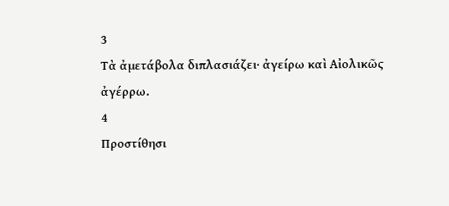3
Τὰ ἀμετάβολα διπλασιάζει· ἀγείρω καὶ Αἰολικῶς
ἀγέρρω.
4
Προστίθησι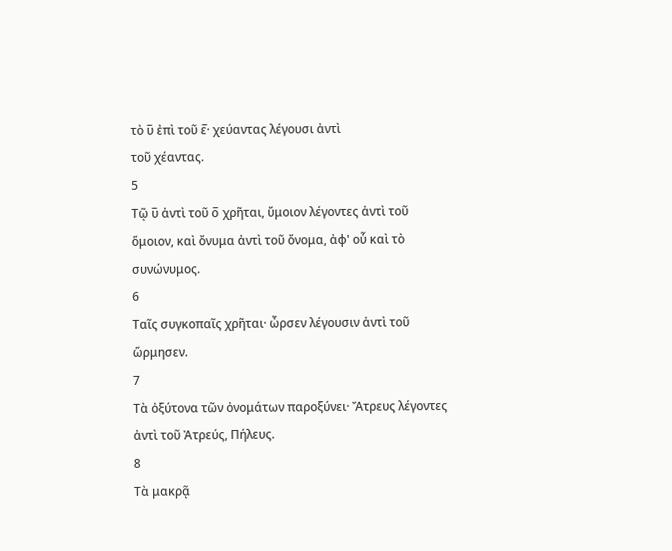τὸ υ̅ ἐπὶ τοῦ ε̅· χεύαντας λέγουσι ἀντὶ
τοῦ χέαντας.
5
Τῷ υ̅ ἀντὶ τοῦ ο̅ χρῆται, ὔμοιον λέγοντες ἀντὶ τοῦ
ὅμοιον, καὶ ὄνυμα ἀντὶ τοῦ ὄνομα, ἀφ' οὗ καὶ τὸ
συνώνυμος.
6
Ταῖς συγκοπαῖς χρῆται· ὦρσεν λέγουσιν ἀντὶ τοῦ
ὥρμησεν.
7
Τὰ ὀξύτονα τῶν ὀνομάτων παροξύνει· Ἄτρευς λέγοντες
ἀντὶ τοῦ Ἀτρεύς, Πήλευς.
8
Τὰ μακρᾷ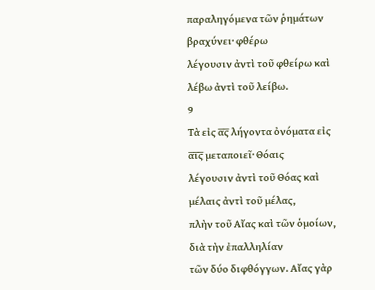παραληγόμενα τῶν ῥημάτων βραχύνει· φθέρω
λέγουσιν ἀντὶ τοῦ φθείρω καὶ λέβω ἀντὶ τοῦ λείβω.
9
Τὰ εἰς α̅ς̅ λήγοντα ὀνόματα εἰς α̅ι̅ς̅ μεταποιεῖ· Θόαις
λέγουσιν ἀντὶ τοῦ Θόας καὶ μέλαις ἀντὶ τοῦ μέλας,
πλὴν τοῦ Αἴας καὶ τῶν ὁμοίων, διὰ τὴν ἐπαλληλίαν
τῶν δύο διφθόγγων. Αἴας γὰρ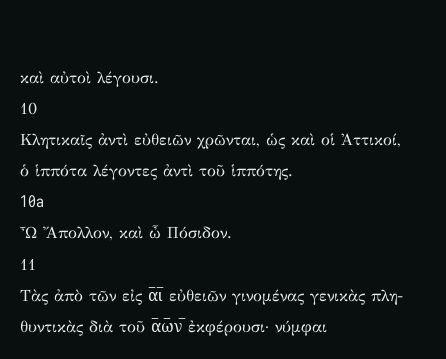καὶ αὐτοὶ λέγουσι.
10
Κλητικαῖς ἀντὶ εὐθειῶν χρῶνται, ὡς καὶ οἱ Ἀττικοί,
ὁ ἱππότα λέγοντες ἀντὶ τοῦ ἱππότης.
10a
Ὦ Ἄπολλον, καὶ ὦ Πόσιδον.
11
Τὰς ἀπὸ τῶν εἰς α̅ι̅ εὐθειῶν γινομένας γενικὰς πλη-
θυντικὰς διὰ τοῦ α̅ω̅ν̅ ἐκφέρουσι· νύμφαι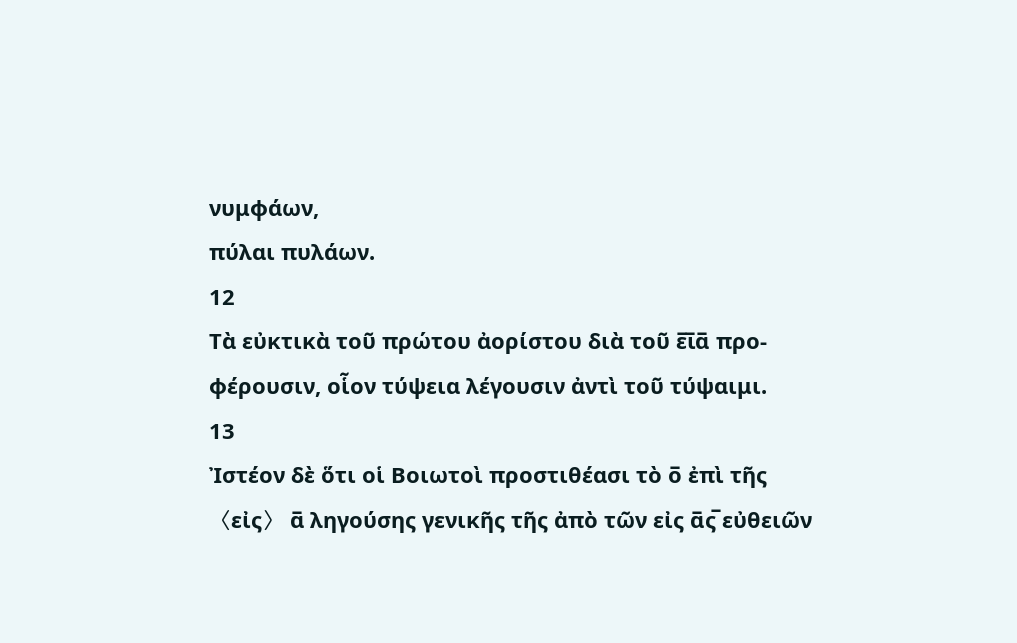νυμφάων,
πύλαι πυλάων.
12
Τὰ εὐκτικὰ τοῦ πρώτου ἀορίστου διὰ τοῦ ε̅ι̅α̅ προ-
φέρουσιν, οἷον τύψεια λέγουσιν ἀντὶ τοῦ τύψαιμι.
13
Ἰστέον δὲ ὅτι οἱ Βοιωτοὶ προστιθέασι τὸ ο̅ ἐπὶ τῆς
〈εἰς〉 α̅ ληγούσης γενικῆς τῆς ἀπὸ τῶν εἰς α̅ς̅ εὐθειῶν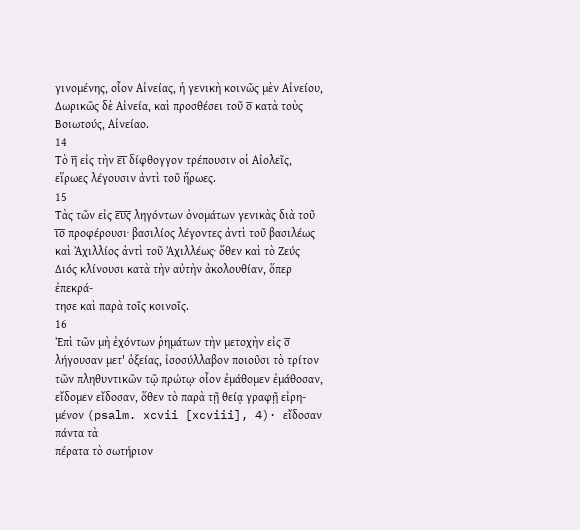γινομένης, οἷον Αἰνείας, ἡ γενικὴ κοινῶς μὲν Αἰνείου,
Δωρικῶς δὲ Αἰνεία, καὶ προσθέσει τοῦ ο̅ κατὰ τοὺς
Βοιωτούς, Αἰνείαο.
14
Τὸ η̅ εἰς τὴν ε̅ι̅ δίφθογγον τρέπουσιν οἱ Αἰολεῖς,
εἵρωες λέγουσιν ἀντὶ τοῦ ἥρωες.
15
Τὰς τῶν εἰς ε̅υ̅ς̅ ληγόντων ὀνομάτων γενικὰς διὰ τοῦ
ι̅ο̅ προφέρουσι· βασιλίος λέγοντες ἀντὶ τοῦ βασιλέως
καὶ Ἀχιλλίος ἀντὶ τοῦ Ἀχιλλέως· ὅθεν καὶ τὸ Ζεύς
Διός κλίνουσι κατὰ τὴν αὐτὴν ἀκολουθίαν, ὅπερ ἐπεκρά-
τησε καὶ παρὰ τοῖς κοινοῖς.
16
Ἐπὶ τῶν μὴ ἐχόντων ῥημάτων τὴν μετοχὴν εἰς σ̅
λήγουσαν μετ' ὀξείας, ἰσοσύλλαβον ποιοῦσι τὸ τρίτον
τῶν πληθυντικῶν τῷ πρώτῳ· οἷον ἐμάθομεν ἐμάθοσαν,
εἴδομεν εἴδοσαν, ὅθεν τὸ παρὰ τῇ θείᾳ γραφῇ εἰρη-
μένον (psalm. xcvii [xcviii], 4)· εἴδοσαν πάντα τὰ
πέρατα τὸ σωτήριον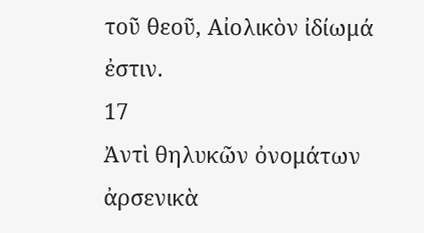τοῦ θεοῦ, Αἰολικὸν ἰδίωμά ἐστιν.
17
Ἀντὶ θηλυκῶν ὀνομάτων ἀρσενικὰ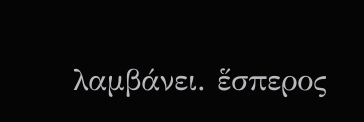λαμβάνει. ἕσπερος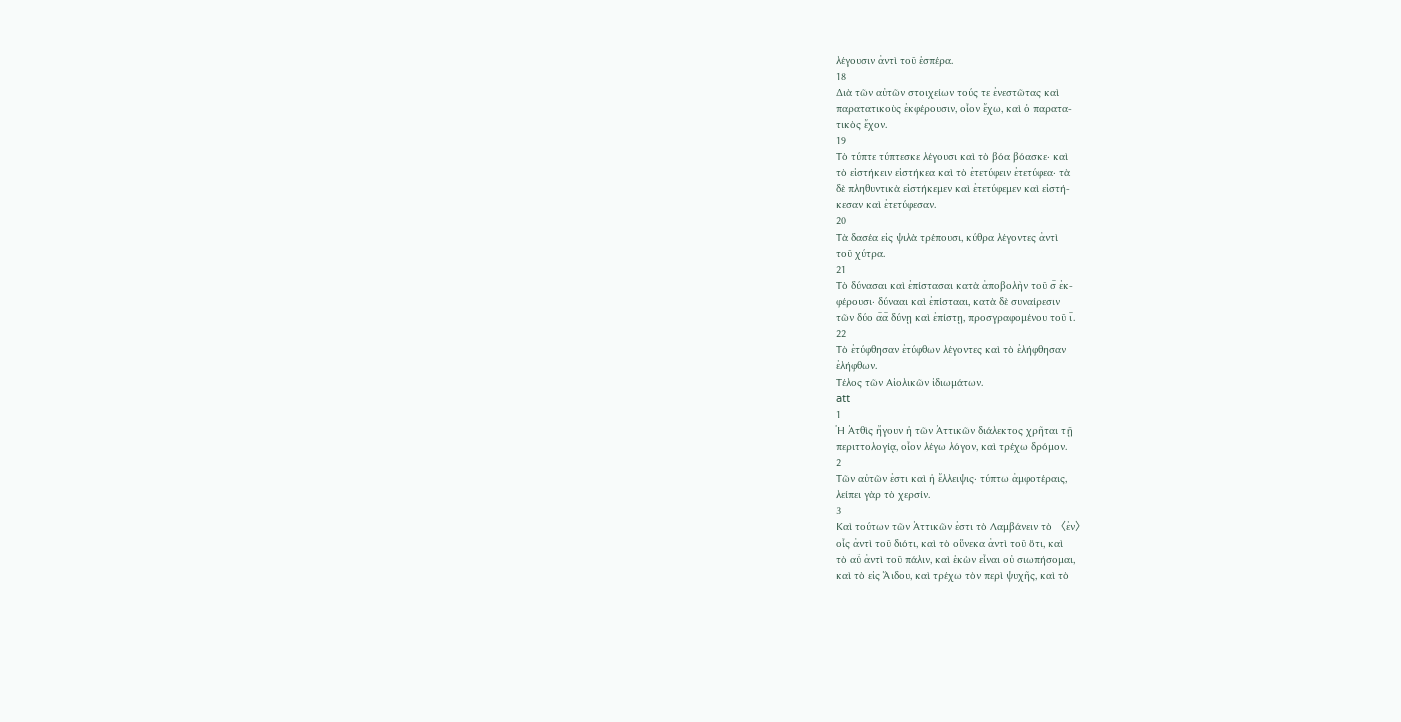λέγουσιν ἀντὶ τοῦ ἑσπέρα.
18
Διὰ τῶν αὐτῶν στοιχείων τούς τε ἐνεστῶτας καὶ
παρατατικοὺς ἐκφέρουσιν, οἷον ἔχω, καὶ ὁ παρατα-
τικὸς ἔχον.
19
Τὸ τύπτε τύπτεσκε λέγουσι καὶ τὸ βόα βόασκε· καὶ
τὸ εἱστήκειν εἱστήκεα καὶ τὸ ἐτετύφειν ἐτετύφεα· τὰ
δὲ πληθυντικὰ εἱστήκεμεν καὶ ἐτετύφεμεν καὶ εἱστή-
κεσαν καὶ ἐτετύφεσαν.
20
Τὰ δασέα εἰς ψιλὰ τρέπουσι, κύθρα λέγοντες ἀντὶ
τοῦ χύτρα.
21
Τὸ δύνασαι καὶ ἐπίστασαι κατὰ ἀποβολὴν τοῦ σ̅ ἐκ-
φέρουσι· δύνααι καὶ ἐπίστααι, κατὰ δὲ συναίρεσιν
τῶν δύο α̅α̅ δύνῃ καὶ ἐπίστῃ, προσγραφομένου τοῦ ι̅.
22
Τὸ ἐτύφθησαν ἐτύφθων λέγοντες καὶ τὸ ἐλήφθησαν
ἐλήφθων.
Τέλος τῶν Αἰολικῶν ἰδιωμάτων.
att
1
Ἡ Ἀτθὶς ἤγουν ἡ τῶν Ἀττικῶν διάλεκτος χρῆται τῇ
περιττολογίᾳ, οἷον λέγω λόγον, καὶ τρέχω δρόμον.
2
Τῶν αὐτῶν ἐστι καὶ ἡ ἔλλειψις· τύπτω ἀμφοτέραις,
λείπει γὰρ τὸ χερσίν.
3
Καὶ τούτων τῶν Ἀττικῶν ἐστι τὸ Λαμβάνειν τὸ 〈ἐν〉
οἷς ἀντὶ τοῦ διότι, καὶ τὸ οὕνεκα ἀντὶ τοῦ ὅτι, καὶ
τὸ αὖ ἀντὶ τοῦ πάλιν, καὶ ἑκὼν εἶναι οὐ σιωπήσομαι,
καὶ τὸ εἰς Ἅιδου, καὶ τρέχω τὸν περὶ ψυχῆς, καὶ τὸ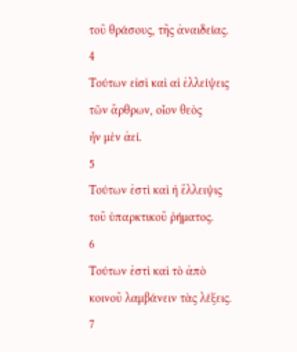τοῦ θράσους, τῆς ἀναιδείας.
4
Τούτων εἰσὶ καὶ αἱ ἐλλείψεις τῶν ἄρθρων, οἷον θεὸς
ἦν μὲν ἀεί.
5
Τούτων ἐστὶ καὶ ἡ ἔλλειψις τοῦ ὑπαρκτικοῦ ῥήματος.
6
Τούτων ἐστὶ καὶ τὸ ἀπὸ κοινοῦ λαμβάνειν τὰς λέξεις.
7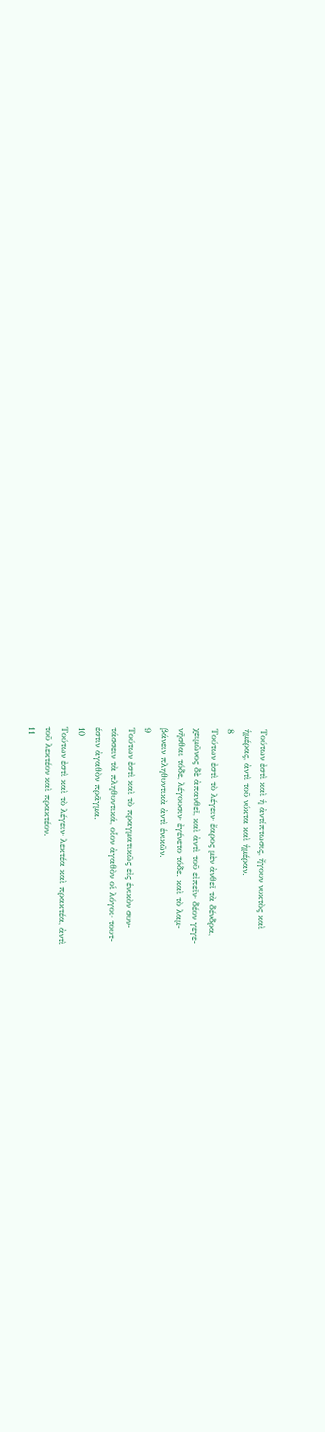Τούτων ἐστὶ καὶ ἡ ἀντίπτωσις, ἤγουν νυκτὸς καὶ
ἡμέρας, ἀντὶ τοῦ νύκτα καὶ ἡμέραν.
8
Τούτων ἐστὶ τὸ λέγειν· ἔαρος μὲν ἀνθεῖ τὰ δένδρα,
χειμῶνος δὲ ἀπανθεῖ, καὶ ἀντὶ τοῦ εἰπεῖν· δέον γεγε-
νῆσθαι τόδε, λέγουσιν· ἐγένετο τόδε. καὶ τὸ λαμ-
βάνειν πληθυντικὰ ἀντὶ ἑνικῶν.
9
Τούτων ἐστὶ καὶ τὸ πραγματικῶς εἰς ἑνικὸν συν-
τάσσειν τὰ πληθυντικά, οἷον ἀγαθὸν οἱ λόγοι· τουτ-
έστιν ἀγαθὸν πρᾶγμα.
10
Τούτων ἐστὶ καὶ τὸ λέγειν· λεκτέα καὶ πρακτέα, ἀντὶ
τοῦ λεκτέον καὶ πρακτέον.
11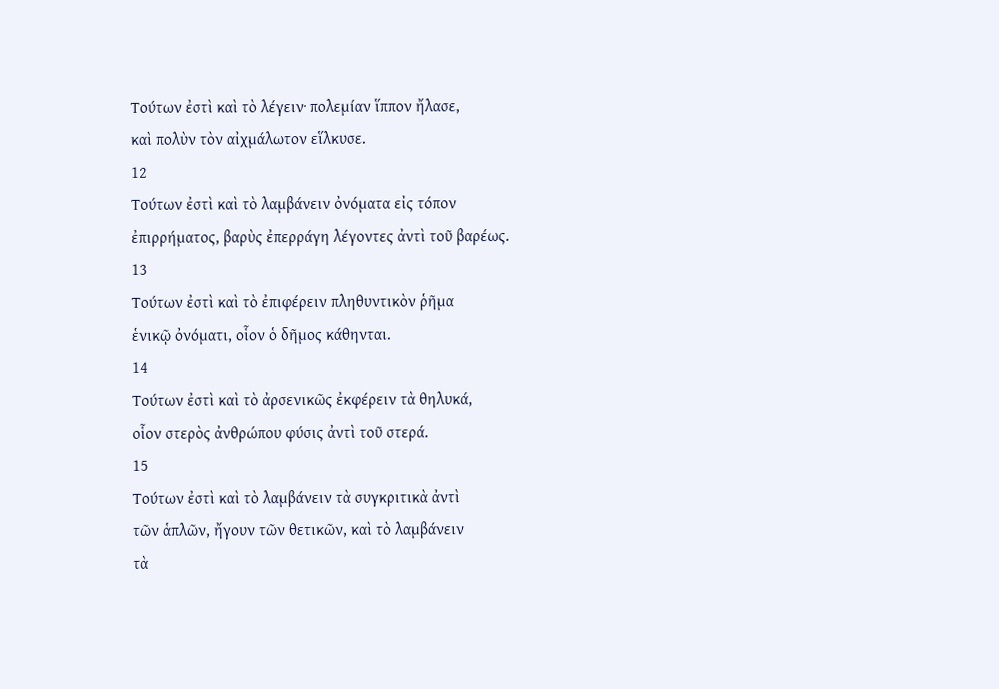Τούτων ἐστὶ καὶ τὸ λέγειν· πολεμίαν ἵππον ἤλασε,
καὶ πολὺν τὸν αἰχμάλωτον εἵλκυσε.
12
Τούτων ἐστὶ καὶ τὸ λαμβάνειν ὀνόματα εἰς τόπον
ἐπιρρήματος, βαρὺς ἐπερράγη λέγοντες ἀντὶ τοῦ βαρέως.
13
Τούτων ἐστὶ καὶ τὸ ἐπιφέρειν πληθυντικὸν ῥῆμα
ἑνικῷ ὀνόματι, οἷον ὁ δῆμος κάθηνται.
14
Τούτων ἐστὶ καὶ τὸ ἀρσενικῶς ἐκφέρειν τὰ θηλυκά,
οἷον στερὸς ἀνθρώπου φύσις ἀντὶ τοῦ στερά.
15
Τούτων ἐστὶ καὶ τὸ λαμβάνειν τὰ συγκριτικὰ ἀντὶ
τῶν ἁπλῶν, ἤγουν τῶν θετικῶν, καὶ τὸ λαμβάνειν
τὰ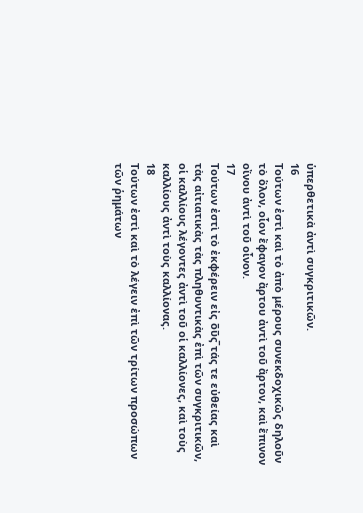ὑπερθετικὰ ἀντὶ συγκριτικῶν.
16
Τούτων ἐστὶ καὶ τὸ ἀπὸ μέρους συνεκδοχικῶς δηλοῦν
τὸ ὅλον, οἷον ἔφαγον ἄρτου ἀντὶ τοῦ ἄρτον, καὶ ἔπινον
οἴνου ἀντὶ τοῦ οἶνον.
17
Τούτων ἐστὶ τὸ ἐκφέρειν εἰς ο̅υ̅ς̅ τάς τε εὐθείας καὶ
τὰς αἰτιατικὰς τὰς πληθυντικὰς ἐπὶ τῶν συγκριτικῶν,
οἱ καλλίους λέγοντες ἀντὶ τοῦ οἱ καλλίονες, καὶ τοὺς
καλλίους ἀντὶ τοὺς καλλίονας.
18
Τούτων ἐστὶ καὶ τὸ λέγειν ἐπὶ τῶν τρίτων προσώπων
τῶν ῥημάτων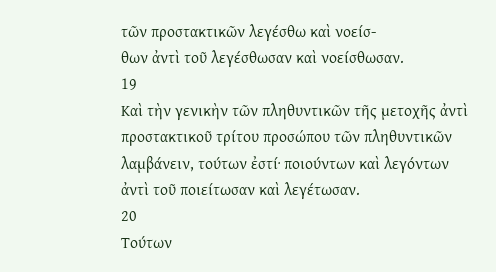τῶν προστακτικῶν λεγέσθω καὶ νοείσ-
θων ἀντὶ τοῦ λεγέσθωσαν καὶ νοείσθωσαν.
19
Καὶ τὴν γενικὴν τῶν πληθυντικῶν τῆς μετοχῆς ἀντὶ
προστακτικοῦ τρίτου προσώπου τῶν πληθυντικῶν
λαμβάνειν, τούτων ἐστί· ποιούντων καὶ λεγόντων
ἀντὶ τοῦ ποιείτωσαν καὶ λεγέτωσαν.
20
Τούτων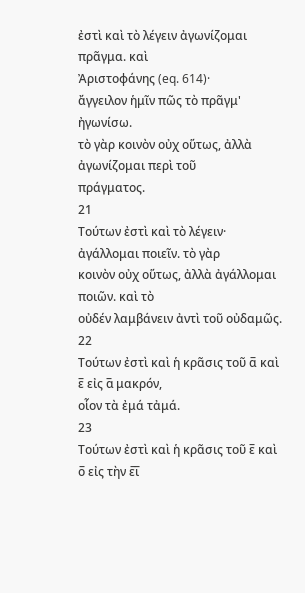ἐστὶ καὶ τὸ λέγειν ἀγωνίζομαι πρᾶγμα. καὶ
Ἀριστοφάνης (eq. 614)·
ἄγγειλον ἡμῖν πῶς τὸ πρᾶγμ' ἠγωνίσω.
τὸ γὰρ κοινὸν οὐχ οὕτως, ἀλλὰ ἀγωνίζομαι περὶ τοῦ
πράγματος.
21
Τούτων ἐστὶ καὶ τὸ λέγειν· ἀγάλλομαι ποιεῖν. τὸ γὰρ
κοινὸν οὐχ οὕτως, ἀλλὰ ἀγάλλομαι ποιῶν. καὶ τὸ
οὐδέν λαμβάνειν ἀντὶ τοῦ οὐδαμῶς.
22
Τούτων ἐστὶ καὶ ἡ κρᾶσις τοῦ α̅ καὶ ε̅ εἰς α̅ μακρόν,
οἷον τὰ ἐμά τἀμά.
23
Τούτων ἐστὶ καὶ ἡ κρᾶσις τοῦ ε̅ καὶ ο̅ εἰς τὴν ε̅ι̅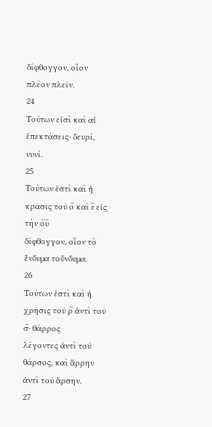δίφθογγον, οἷον πλέον πλεῖν.
24
Τούτων εἰσὶ καὶ αἱ ἐπεκτάσεις· δευρί, νυνί.
25
Τούτων ἐστὶ καὶ ἡ κρᾶσις τοῦ ο̅ καὶ ε̅ εἰς τὴν ο̅υ̅
δίφθογγον, οἷον τὸ ἔνδυμα τοὔνδυμα.
26
Τούτων ἐστὶ καὶ ἡ χρῆσις τοῦ ρ̅ ἀντὶ τοῦ σ̅· θάρρος
λέγοντες ἀντὶ τοῦ θάρσος, καὶ ἄρρην ἀντὶ τοῦ ἄρσην.
27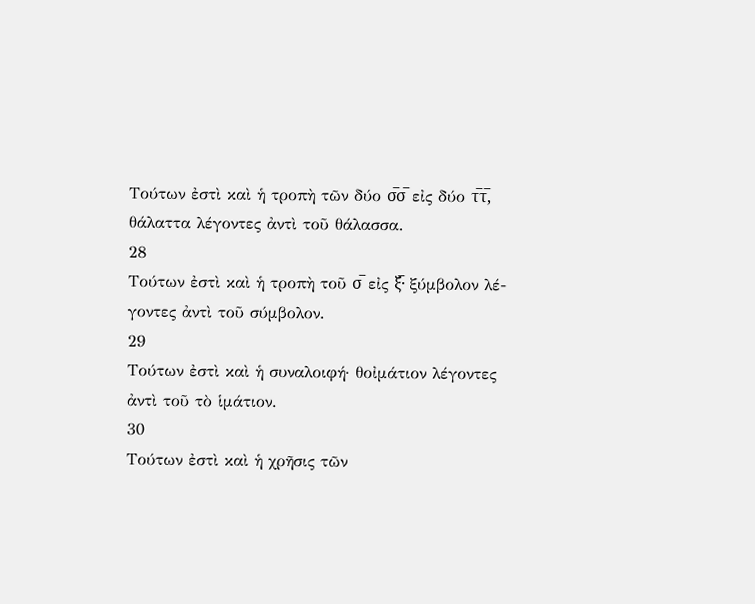Τούτων ἐστὶ καὶ ἡ τροπὴ τῶν δύο σ̅σ̅ εἰς δύο τ̅τ̅,
θάλαττα λέγοντες ἀντὶ τοῦ θάλασσα.
28
Τούτων ἐστὶ καὶ ἡ τροπὴ τοῦ σ̅ εἰς ξ̅· ξύμβολον λέ-
γοντες ἀντὶ τοῦ σύμβολον.
29
Τούτων ἐστὶ καὶ ἡ συναλοιφή· θοἰμάτιον λέγοντες
ἀντὶ τοῦ τὸ ἱμάτιον.
30
Τούτων ἐστὶ καὶ ἡ χρῆσις τῶν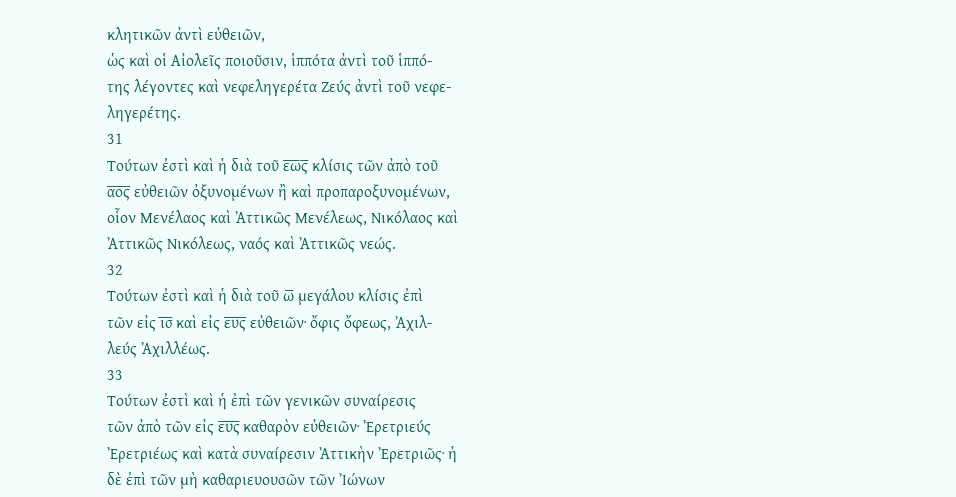κλητικῶν ἀντὶ εὐθειῶν,
ὡς καὶ οἱ Αἰολεῖς ποιοῦσιν, ἱππότα ἀντὶ τοῦ ἱππό-
της λέγοντες καὶ νεφεληγερέτα Ζεύς ἀντὶ τοῦ νεφε-
ληγερέτης.
31
Τούτων ἐστὶ καὶ ἡ διὰ τοῦ ε̅ω̅ς̅ κλίσις τῶν ἀπὸ τοῦ
α̅ο̅ς̅ εὐθειῶν ὀξυνομένων ἢ καὶ προπαροξυνομένων,
οἷον Μενέλαος καὶ Ἀττικῶς Μενέλεως, Νικόλαος καὶ
Ἀττικῶς Νικόλεως, ναός καὶ Ἀττικῶς νεώς.
32
Τούτων ἐστὶ καὶ ἡ διὰ τοῦ ω̅ μεγάλου κλίσις ἐπὶ
τῶν εἰς ι̅σ̅ καὶ εἰς ε̅υ̅ς̅ εὐθειῶν· ὄφις ὄφεως, Ἀχιλ-
λεύς Ἀχιλλέως.
33
Τούτων ἐστὶ καὶ ἡ ἐπὶ τῶν γενικῶν συναίρεσις
τῶν ἀπὸ τῶν εἰς ε̅υ̅ς̅ καθαρὸν εὐθειῶν· Ἐρετριεύς
Ἐρετριέως καὶ κατὰ συναίρεσιν Ἀττικὴν Ἐρετριῶς· ἡ
δὲ ἐπὶ τῶν μὴ καθαριευουσῶν τῶν Ἰώνων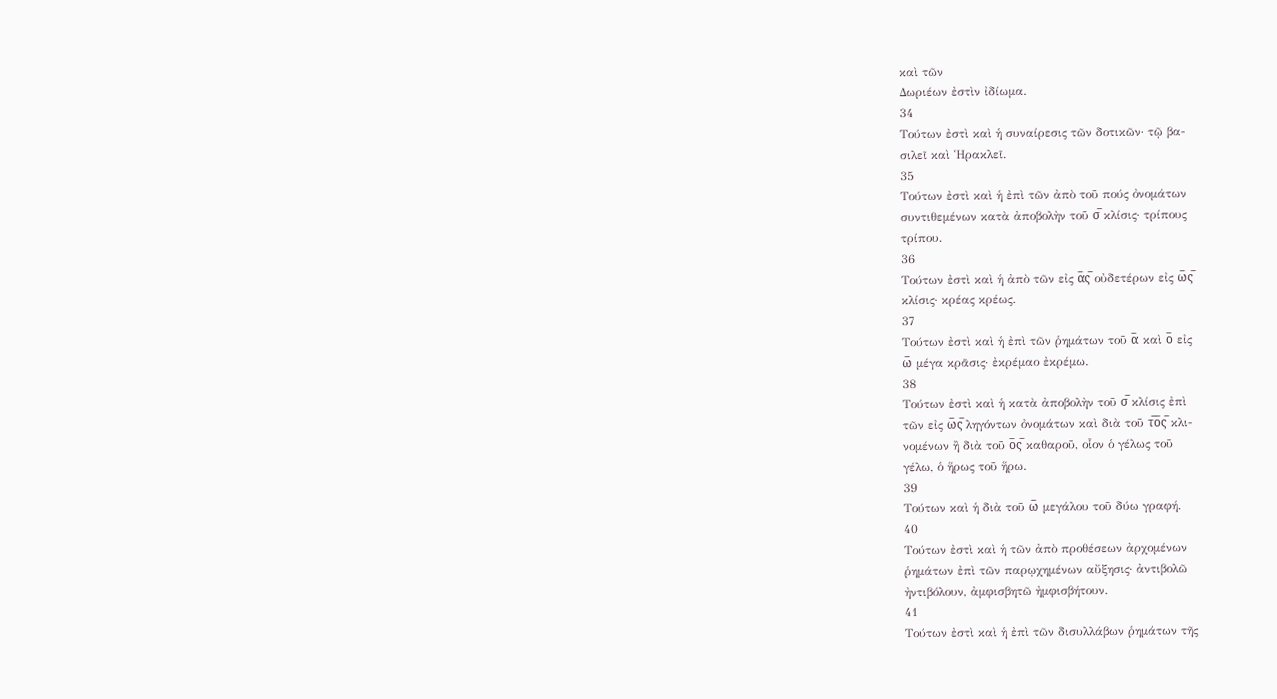καὶ τῶν
Δωριέων ἐστὶν ἰδίωμα.
34
Τούτων ἐστὶ καὶ ἡ συναίρεσις τῶν δοτικῶν· τῷ βα-
σιλεῖ καὶ Ἡρακλεῖ.
35
Τούτων ἐστὶ καὶ ἡ ἐπὶ τῶν ἀπὸ τοῦ πούς ὀνομάτων
συντιθεμένων κατὰ ἀποβολὴν τοῦ σ̅ κλίσις· τρίπους
τρίπου.
36
Τούτων ἐστὶ καὶ ἡ ἀπὸ τῶν εἰς α̅ς̅ οὐδετέρων εἰς ω̅ς̅
κλίσις· κρέας κρέως.
37
Τούτων ἐστὶ καὶ ἡ ἐπὶ τῶν ῥημάτων τοῦ α̅ καὶ ο̅ εἰς
ω̅ μέγα κρᾶσις· ἐκρέμαο ἐκρέμω.
38
Τούτων ἐστὶ καὶ ἡ κατὰ ἀποβολὴν τοῦ σ̅ κλίσις ἐπὶ
τῶν εἰς ω̅ς̅ ληγόντων ὀνομάτων καὶ διὰ τοῦ τ̅ο̅ς̅ κλι-
νομένων ἢ διὰ τοῦ ο̅ς̅ καθαροῦ, οἷον ὁ γέλως τοῦ
γέλω, ὁ ἥρως τοῦ ἥρω.
39
Τούτων καὶ ἡ διὰ τοῦ ω̅ μεγάλου τοῦ δύω γραφή.
40
Τούτων ἐστὶ καὶ ἡ τῶν ἀπὸ προθέσεων ἀρχομένων
ῥημάτων ἐπὶ τῶν παρῳχημένων αὔξησις· ἀντιβολῶ
ἠντιβόλουν, ἀμφισβητῶ ἠμφισβήτουν.
41
Τούτων ἐστὶ καὶ ἡ ἐπὶ τῶν δισυλλάβων ῥημάτων τῆς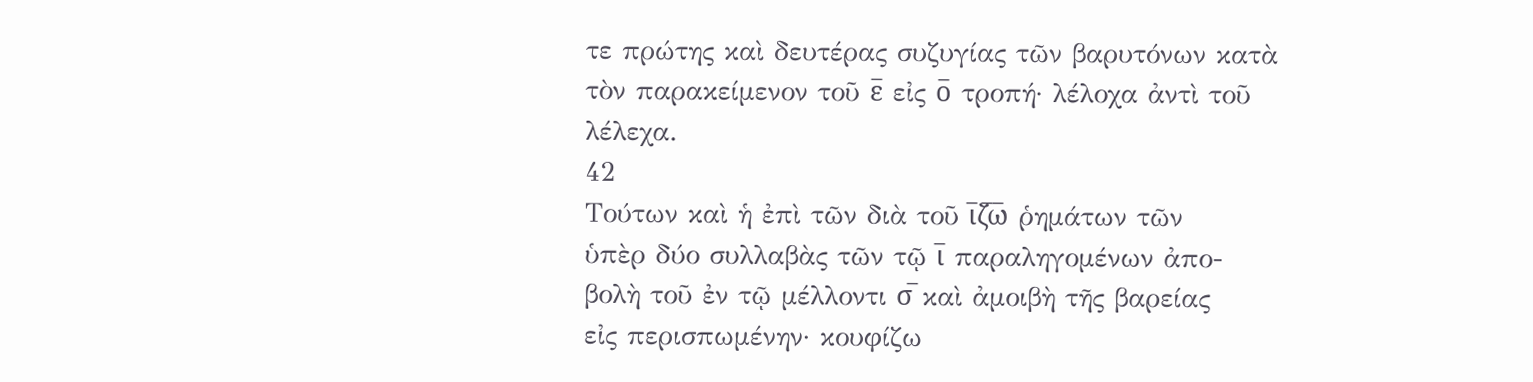τε πρώτης καὶ δευτέρας συζυγίας τῶν βαρυτόνων κατὰ
τὸν παρακείμενον τοῦ ε̅ εἰς ο̅ τροπή· λέλοχα ἀντὶ τοῦ
λέλεχα.
42
Τούτων καὶ ἡ ἐπὶ τῶν διὰ τοῦ ι̅ζ̅ω̅ ῥημάτων τῶν
ὑπὲρ δύο συλλαβὰς τῶν τῷ ι̅ παραληγομένων ἀπο-
βολὴ τοῦ ἐν τῷ μέλλοντι σ̅ καὶ ἀμοιβὴ τῆς βαρείας
εἰς περισπωμένην· κουφίζω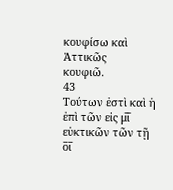κουφίσω καὶ Ἀττικῶς
κουφιῶ.
43
Τούτων ἐστὶ καὶ ἡ ἐπὶ τῶν εἰς μ̅ι̅ εὐκτικῶν τῶν τῇ
ο̅ι̅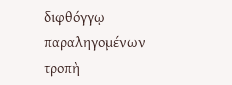διφθόγγῳ παραληγομένων τροπὴ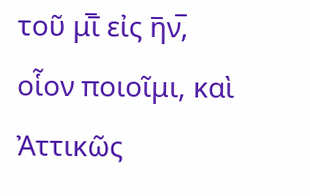τοῦ μ̅ι̅ εἰς η̅ν̅,
οἷον ποιοῖμι, καὶ Ἀττικῶς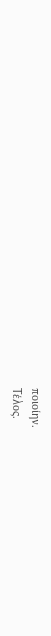ποιοίην.
Τέλος.